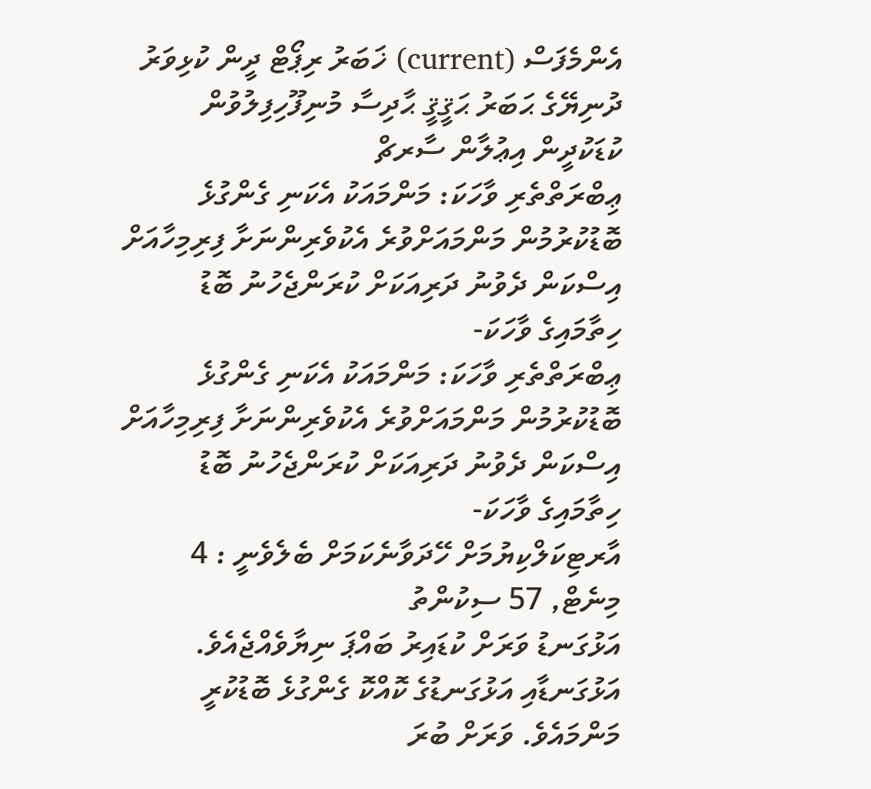އެންމެފަސް (current) ޚަބަރު ރިޕޯޓް ދީން ކުޅިވަރު ދުނިޔޭގެ ޙަބަރު ޙަޤީޤީ ޙާދިސާ މުނިފޫހިފިލުވުން ކުޑަކުދީން އިޢުލާން ސާރޗް
ޢިބްރަތްތެރި ވާހަކަ: މަންމައަކު އެކަނި ގެންގުޅެ ބޮޑުކުރުމުން މަންމައަށްވުރެ އެކުވެރިންނަށާ ފިރިމިހާއަށް އިސްކަން ދެވުނު ދަރިއަކަށް ކުރަންޖެހުނު ބޮޑު ހިތާމައިގެ ވާހަކަ-
ޢިބްރަތްތެރި ވާހަކަ: މަންމައަކު އެކަނި ގެންގުޅެ ބޮޑުކުރުމުން މަންމައަށްވުރެ އެކުވެރިންނަށާ ފިރިމިހާއަށް އިސްކަން ދެވުނު ދަރިއަކަށް ކުރަންޖެހުނު ބޮޑު ހިތާމައިގެ ވާހަކަ-
އާރޓިކަލްކިޔުމަށް ހޭދަވާނެކަމަށް ބެލެވެނީ : 4 މިނެޓް, 57 ސިކުންތު
އަޅުގަނޑު ވަރަށް ކުޑައިރު ބައްޕަ ނިޔާވެއްޖެއެވެ. އަޅުގަނޑާއި އަޅުގަނޑުގެ ކޮއްކޮ ގެންގުޅެ ބޮޑުކުރީ މަންމައެވެ. ވަރަށް ބުރަ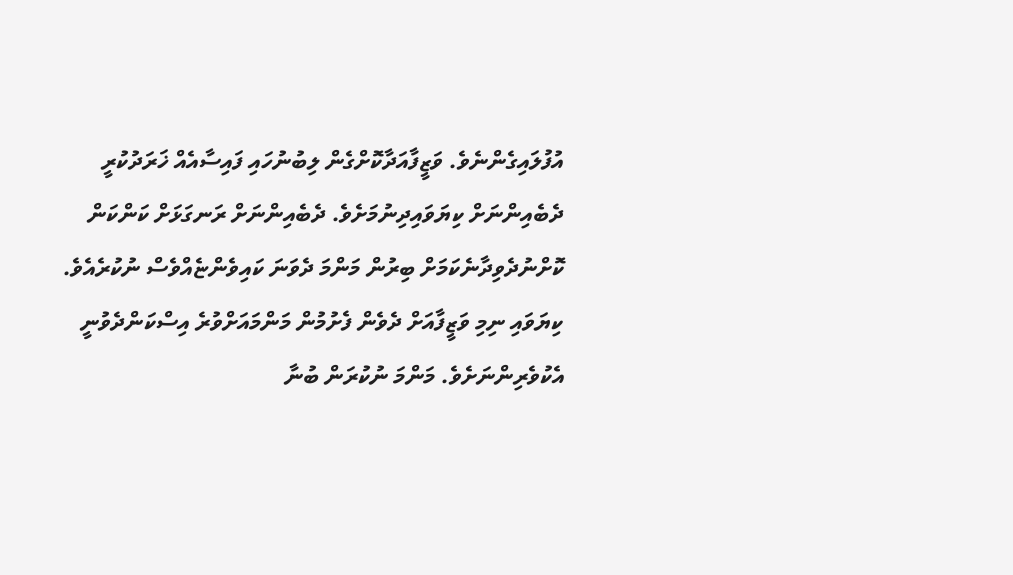އުފުލައިގެންނެވެ. ވަޒީފާއަދާކޮށްގެން ލިބުނުހައި ފައިސާއެއް ޚަރަދުކުރީ ދެބެއިންނަށް ކިޔަވައިދިނުމަށެވެ. ދެބެއިންނަށް ރަނގަޅަށް ކަންކަން ކޮށްނުދެވިދާނެކަމަށް ބިރުން މަންމަ ދެވަނަ ކައިވެންޏެއްވެސް ނުކުރެއެވެ.
ކިޔަވައި ނިމި ވަޒީފާއަށް ދެވެން ފެށުމުން މަންމައަށްވުރެ އިސްކަންދެވުނީ އެކުވެރިންނަށެވެ. މަންމަ ނުކުރަން ބުނާ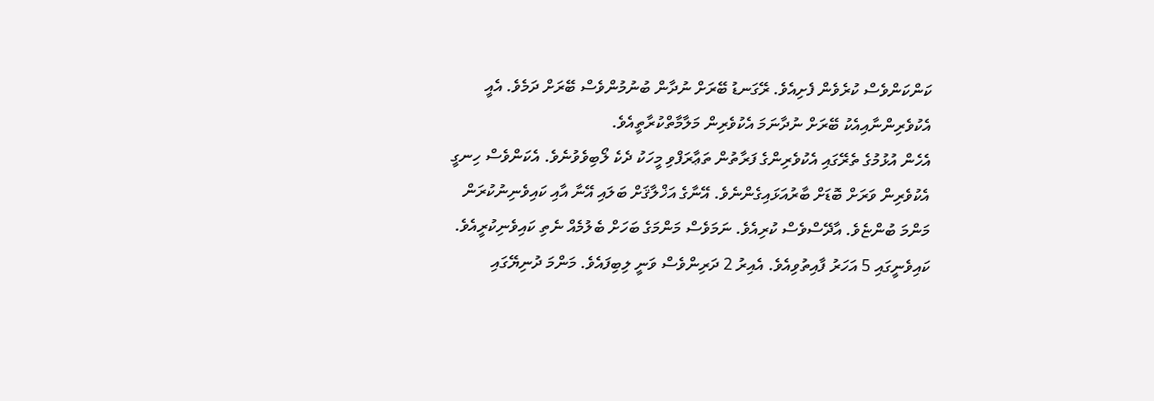ކަންކަންވެސް ކުރެވެން ފެށިއެވެ. ރޭގަނޑު ބޭރަށް ނުދާން ބުނުމުންވެސް ބޭރަށް ދަމެވެ. އެއީ އެކުވެރިންނާއިއެކު ބޭރަށް ނުދާނަމަ އެކުވެރިން މަލާމާތްކުރާތީއެވެ.
އެހެން އުޅުމުގެ ތެރޭގައި އެކުވެރިންގެ ފަރާތުން ތަޢާރަފްވި މީހަކު ދެކެ ލޯބިވެވުނެވެ. އެކަންވެސް ހިނގީ އެކުވެރިން ވަރަށް ބޮޑަށް ބާރުއަޅައިގެންނެވެ. އޭނާގެ އަޚްލާޤަށް ބަލައި އޭނާ އާއި ކައިވެނިނުކުރަން މަންމަ ބުންޏެވެ. އާދޭސްވެސް ކުރިއެވެ. ނަމަވެސް މަންމަގެ ބަހަށް ބެލުމެއް ނެތި ކައިވެނިކުރީއެވެ.
ކައިވެނީގައި 5 އަހަރު ފާއިތުވިއެވެ. އެއިރު 2 ދަރިންވެސް ވަނީ ލިބިފައެވެ. މަންމަ ދުނިޔޭގައި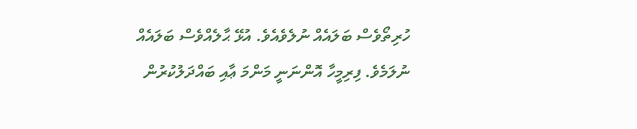ހުރިތޯވެސް ބަލައެއް ނުލެވެއެވެ. އުޅޭ ޙާލެއްވެސް ބަލައެއް ނުލަމެވެ. ފިރިމީހާ އޮންނަނީ މަންމަ ޢާއި ބައްދަލުކުރުން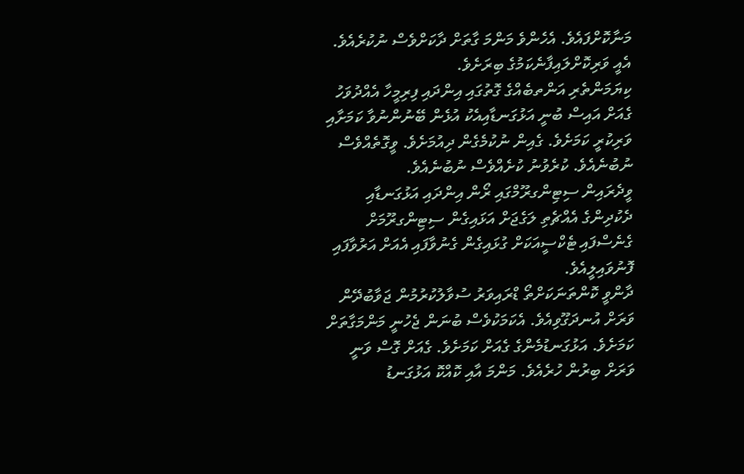މަނާކޮށްފައެވެ. އެހެންވެ މަންމަ ގާތަށް ދާކަށްވެސް ނުކުރެއެވެ. އެއީ ވަރިކޮށްލައިފާނެކަމުގެ ބިރަށެވެ.
ކިޔަމަންތެރި އަންތބެއްގެ ގޮތުގައި އިންދައި ފިރިމީހާ އެއްދުވަހު ގެއަށް އައިސް ބުނީ އަޅުގަނޑާއިއެކު އުޅެން ބޭނުންނުވާ ކަމަށާއި ވަރިކުރީ ކަމަށެވެ. ގެއިން ނުކުމެގެން ދިއުމަށެވެ. ވީގޮތެއްވެސް ނުބުނެއެވެ. ކުރެވުނު ކުށެއްވެސް ނުބުނެއެވެ.
ވީދެރައިން ސިޓިންގރޫމްގައި ރޯން އިންދައި އަޅުގަނޑާއި ދެކުދިންގެ އެއްޗެތި ލަގެޖަށް އަޅައިގެން ސިޓިންގރޫމަށް ގެނެސްފައި ޓެކްސީއަކަށް ގުޅައިގެން ގެނުވާފައި އެއަށް އަރުވާފައި ފޮނުވައިލީއެވެ.
ދާންވީ ކޮންތަނަކަށްތޯ ޑްރައިވަރު ސުވާލުކުރުމުން ޖަވާބުދޭން ވަރަށް އުނދަގޫވިއެވެ. އެކަމަކުވެސް ބުނަން ޖެހުނީ މަންމަގާތަށް ކަމަށެވެ. އަޅުގަނޑުމެންގެ ގެއަށް ކަމަށެވެ. ގެއަށް ގޮސް ވަނީ ވަރަށް ބިރުން ހުރެއެވެ. މަންމަ އާއި ކޮއްކޮ އަޅުގަނޑު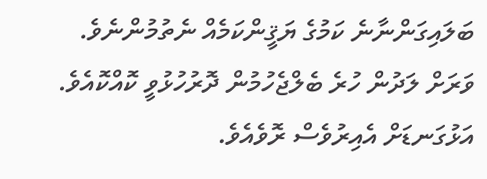ބަލައިގަންނާނެ ކަމުގެ ޔަޤީންކަމެއް ނެތުމުންނެވެ.
ވަރަށް ލަދުން ހުރެ ބެލްޖެހުމުން ދޮރުހުޅުވީ ކޮއްކޮއެވެ. އަޅުގަނޑަށް އެއިރުވެސް ރޮވެއެވެ.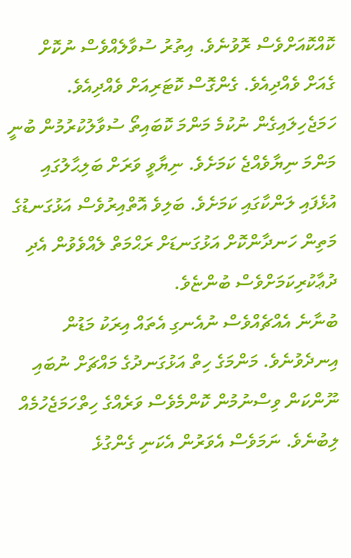ކޮއްކޮއަށްވެސް ރޮވުނެވެ. އިތުރު ސުވާލެއްވެސް ނުކޮށް ގެއަށް ވެއްދިއެވެ. ގެންގޮސް ކޮޓަރިއަށް ވެއްދިއެވެ.
ހަމަޖެހިލައިގެން ނުކުމެ މަންމަ ކޮބައިތޯ ސުވާލުކުރުމުން ބުނީ މަންމަ ނިޔާވެއްޖެ ކަމަށެވެ. ނިޔާވީ ވަރަށް ބަލިޙާލުގައި އުޅެފައި ލަންކާގައި ކަމަށެވެ. ބަލިވެ އޮތްއިރުވެސް އަޅުގަނޑުގެ މަތިން ހަނދާންކޮށް އަޅުގަނޑަށް ރަޙްމަތް ލެއްވެވުން އެދި ދުޢާކުރިކަމަށްވެސް ބުންޏެވެ.
ބުނާނެ އެއްޗެއްވެސް ނުއެނގި އެތައް އިރަކު މަޑުން އިނދެވުނެވެ. މަންމަގެ ހިތް އަޅުގަނދުގެ މައްޗަށް ނުބައި ނޫންކަން ވިސްނުމުން ކޮންމެވެސް ވަރެއްގެ ހިތްހަމަޖެހުމެއް ލިބުނެވެ. ނަމަވެސް އެވަރުން އެކަނި ގެންގުޅެ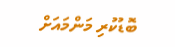ބޮޑުކުރި މަންމައަށް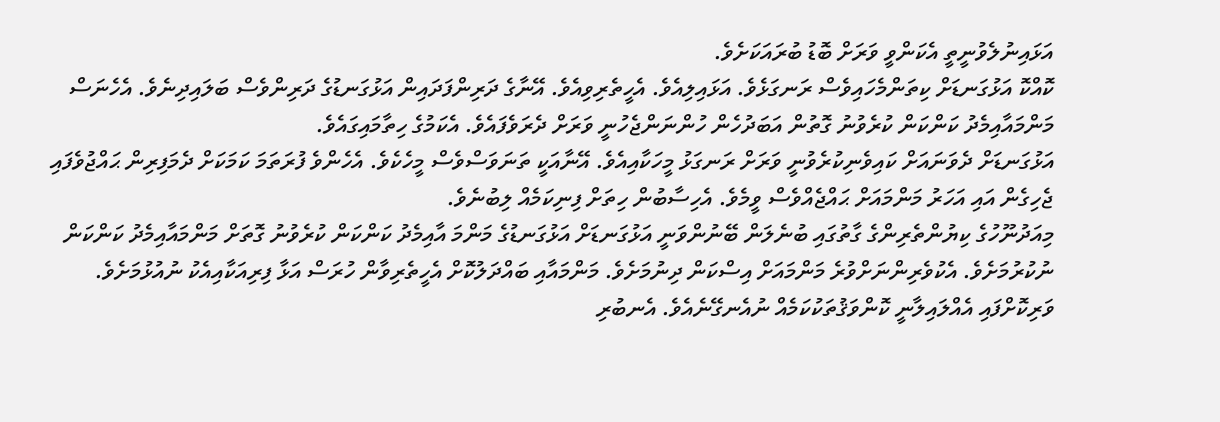އަޅައިނުލެވުނީތީ އެކަންވީ ވަރަށް ބޮޑު ބުރައަކަށެވެ.
ކޮއްކޮ އަޅުގަނޑަށް ކިތަންމެހައިވެސް ރަނގަޅެވެ. އަޅައިލިއެވެ. އެހީތެރިވިއެވެ. އޭނާގެ ދަރިންފަދައިން އަޅުގަނޑުގެ ދަރިންވެސް ބަލައިދިނެވެ. އެހެނަސް މަންމައާއިމެދު ކަންކަން ކުރެވުނު ގޮތުން އަބަދުހެން ހުންނަންޖެހުނީ ވަރަށް ދެރަވެފައެވެ. އެކަމުގެ ހިތާމައިގައެވެ.
އަޅުގަނޑަށް ދެވަނައަށް ކައިވެނިކުރެވުނީ ވަރަށް ރަނގަޅު މީހަކާއިއެވެ. އޭނާއަކީ ތަނަވަސްވެސް މީހެކެވެ. އެހެންވެ ފުރަތަމަ ކަމަކަށް ދެމަފިރިން ޙައްޖުވެފައި ޖެހިގެން އައި އަހަރު މަންމައަށް ޙައްޖެއްވެސް ވީމެވެ. އެހިސާބުން ހިތަށް ފިނިކަމެއް ލިބުނެވެ.
މިއަދުނޫހުގެ ކިޔުންތެރިންގެ ގާތުގައި ބުނެލަން ބޭނުންވަނީ އަޅުގަނޑަށް އަޅުގަނޑުގެ މަންމަ އާއިމެދު ކަންކަން ކުރެވުނު ގޮތަށް މަންމައާއިމެދު ކަންކަން ނުކުރުމަށެވެ. އެކުވެރިންނަށްވުރެ މަންމައަށް އިސްކަން ދިނުމަށެވެ. މަންމައާއި ބައްދަލުކޮށް އެހީތެރިވާން ހުރަސް އަޅާ ފިރިއަކާއިއެކު ނުއުޅުމަށެވެ. ވަރިކޮށްފައި އެއްލައިލާނީ ކޮންވަޤުތަކުކަމެއް ނުއެނގޭނެއެވެ. އެނބުރި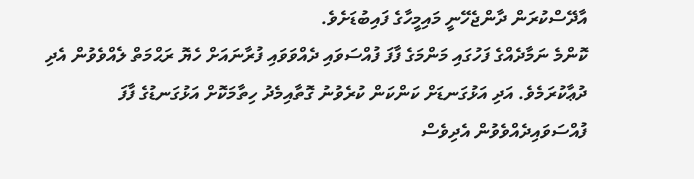އާދޭސްކުރަން ދާންޖެހޭނީ މައިމީހާގެ ފައިބުޑަށެވެ.
ކޮންމެ ނަމާދެއްގެ ފަހުގައި މަންމަގެ ފާފަ ފުއްސަވައި ދެއްވަވައި ފުރާނައަށް ހެޔޮ ރަޙްމަތް ލެއްވެވުން އެދި ދުޢާކުރަމެވެ. އަދި އަޅުގަނޑަށް ކަންކަން ކުރެވުނު ގޮތާއިމެދު ހިތާމަކޮށް އަޅުގަނޑުގެ ފާފަ ފުއްސަވައިދެއްވެވުން އެދިވެސް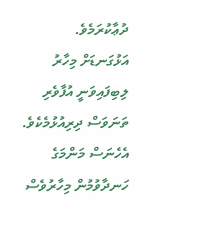ދުޢާކުރަމެވެ.
އަޅުގަނޑަށް މިހާރު ލިބިފައިވަނީ އުފާވެރި ތަނަވަސް ދިރިއުޅުމެކެވެ. އެހެނަސް މަންމަގެ ހަނދާވުމުން މިހާރުވެސް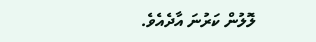ލޮލުން ކަރުނަ އާދެއެވެ.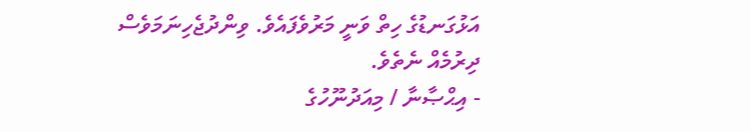އަޅުގަނޑުގެ ހިތް ވަނީ މަރުވެފައެވެ. ވިންދުޖެހިނަމަވެސް ދިރުމެއް ނެތެވެ.
- އިޙްޞާނާ / މިއަދުނޫހުގެ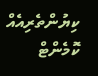ކިޔުންތެރިއެއް
ކޮމެންޓް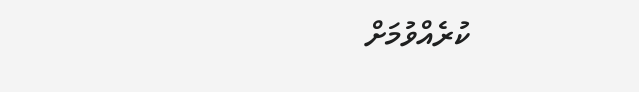ކުރެއްވުމަށް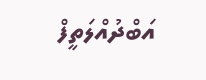އަބްދުއްލަތީފް